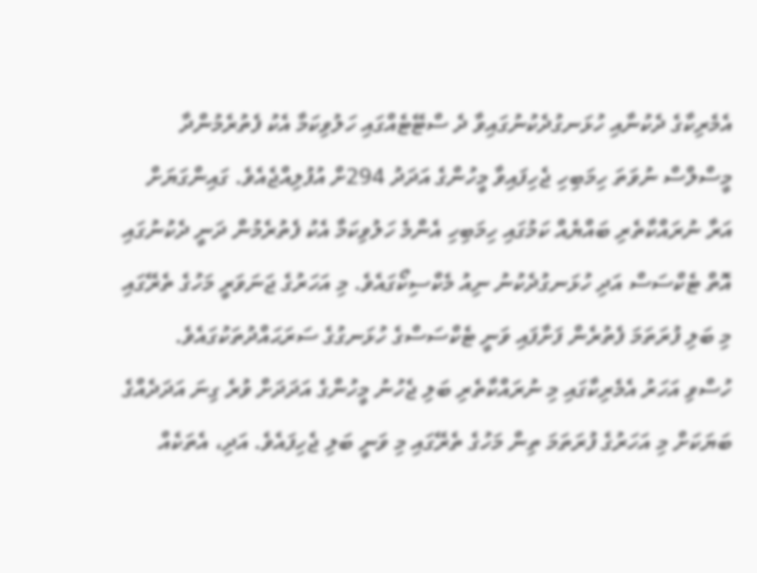އެމެރިކާގެ ދެކުނާއި ހުޅަނގުދެކުނުގައިވާ ދެ ސްޓޭޓެއްގައި ހަލުވިކަމާ އެކު ފެތުރެމުންދާ މީސްލްސް ނުވަތަ ހިމަބިހި ޖެހިފައިވާ މީހުންގެ އަދަދު 294ށް އުފުލިއްޖެއެވެ. ގައިންގަޔަށް އަރާ ނުރައްކާތެރި ބައްޔެއް ކަމުގައި ހިމަބިހި އެންމެ ހަލުވިކަމާ އެކު ފެތުރެމުން ދަނީ ދެކުނުގައި އޮތް ޓެކްސަސް އަދި ހުޅަނގުދެކުނު ނިއު މެކްސިކޯގައެވެ. މި އަހަރުގެ ޖަނަވަރީ މަހުގެ ތެރޭގައި މި ބަލި ފުރަތަމަ ފެތުރެން ފަށާފައި ވަނީ ޓެކްސަސްގެ ހުޅަނގުގެ ސަރަޙައްދުތަކުގައެވެ.
ހުސްވި އަހަރު އެމެރިކާގައި މި ނުރައްކާތެރި ބަލި ޖެހުނު މީހުންގެ އަދަދަށް ވުރެ ގިނަ އަދަދެއްގެ ބަޔަކަށް މި އަހަރުގެ ފުރަތަމަ ތިން މަހުގެ ތެރޭގައި މި ވަނީ ބަލި ޖެހިފައެވެ. އަދި، އެތަކެއް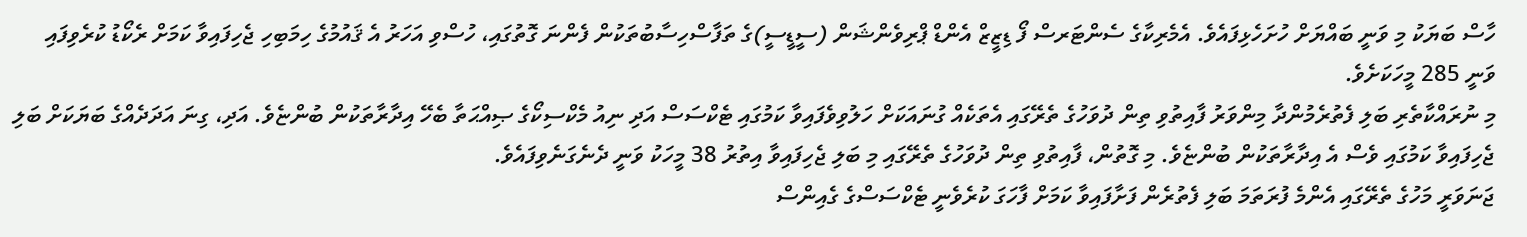ހާސް ބަޔަކު މި ވަނީ ބައްޔަށް ހުށަހެޅިފައެވެ. އެމެރިކާގެ ސެންޓަރސް ފޯ ޑިޒީޒް އެންޑް ޕްރިވެންޝަން (ސީޑީސީ)ގެ ތަފާސްހިސާބުތަކުން ފެންނަ ގޮތުގައި، ހުސްވި އަހަރު އެ ޤައުމުގެ ހިމަބިހި ޖެހިފައިވާ ކަމަށް ރެކޯޑު ކުރެވިފައި ވަނީ 285 މީހަކަށެވެ.
މި ނުރައްކާތެރި ބަލި ފެތުރެމުންދާ މިންވަރު ފާއިތުވި ތިން ދުވަހުގެ ތެރޭގައި އެތަކެއް ގުނައަކަށް ހަލުވިވެފައިވާ ކަމުގައި ޓެކްސަސް އަދި ނިއު މެކްސިކޯގެ ޞިއްޙަތާ ބެހޭ އިދާރާތަކުން ބުންޏެވެ. އަދި، ގިނަ އަދަދެއްގެ ބަޔަކަށް ބަލި ޖެހިފައިވާ ކަމުގައި ވެސް އެ އިދާރާތަކުން ބުންޏެވެ. މި ގޮތުން، ފާއިތުވި ތިން ދުވަހުގެ ތެރޭގައި މި ބަލި ޖެހިފައިވާ އިތުރު 38 މީހަކު ވަނީ ދެނެގަނެވިފައެވެ.
ޖަނަވަރީ މަހުގެ ތެރޭގައި އެންމެ ފުރަތަމަ ބަލި ފެތުރެން ފަށާފައިވާ ކަމަށް ފާހަގަ ކުރެވެނީ ޓެކްސަސްގެ ގެއިންސް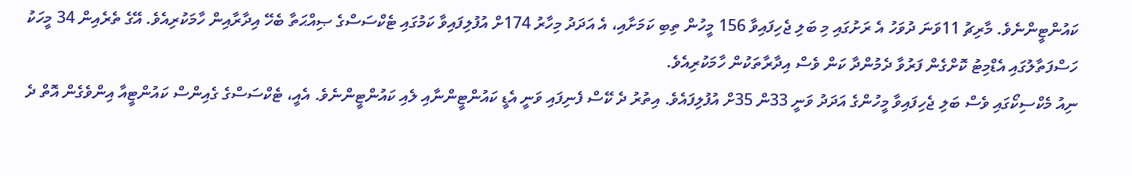ކައުންޓީންނެވެ. މާރިޗު 11ވަނަ ދުވަހު އެ ރަށުގައި މި ބަލި ޖެހިފައިވާ 156 މީހުން ތިބި ކަމަށާއި، އެ އަދަދު މިހާރު 174ށް އުފުލިފައިވާ ކަމުގައި ޓެކްސަސްގެ ޞިއްޙަތާ ބެހޭ އިދާރާއިން ހާމަކުރިއެވެ. އޭގެ ތެރެއިން 34 މީހަކު ހަސްފަތާލުގައި އެޑްމިޓު ކޮށްގެން ފަރުވާ ދެމުންދާ ކަން ވެސް އިދާރާތަކުން ހާމަކުރިއެވެ.
ނިއު މެކްސިކޯގައި ވެސް ބަލި ޖެހިފައިވާ މީހުންގެ އަދަދު ވަނީ 33ން 35ށް އުފުލިފައެވެ. އިތުރު ދެ ކޭސް ފެނިފައި ވަނީ އެޑީ ކައުންޓީންނާއި ލެއި ކައުންޓީންނެވެ. އެއީ، ޓެކްސަސްގެ ގެއިންސް ކައުންޓީއާ އިންވެގެން އޮތް ދެ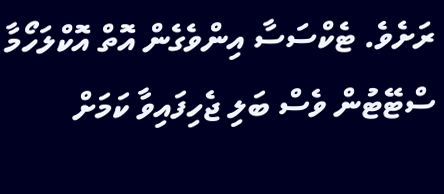ރަށެވެ. ޓެކްސަސާ އިންވެގެން އޮތް އޮކްލަހޯމާ ސްޓޭޓުން ވެސް ބަލި ޖެހިފައިވާ ކަމަށް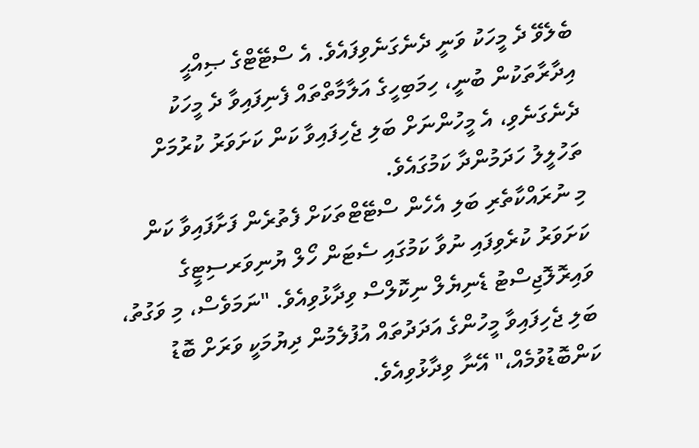ބެލެވޭ ދެ މީހަކު ވަނީ ދެނެގަނެވިފައެވެ. އެ ސްޓޭޓްގެ ޞިއްޙީ އިދާރާތަކުން ބުނީ، ހިމަބިހީގެ އަލާމާތްތައް ފެނިފައިވާ ދެ މީހަކު ދެނެގަނެވި، އެ މީހުންނަށް ބަލި ޖެހިފައިވާ ކަން ކަށަވަރު ކުރުމަށް ތަހުލީލު ހަދަމުންދާ ކަމުގައެވެ.
މި ނުރައްކާތެރި ބަލި އެހެން ސްޓޭޓްތަކަށް ފެތުރެން ފަށާފައިވާ ކަން ކަށަވަރު ކުރެވިފައި ނުވާ ކަމުގައި ސެޓަން ހޯލް ޔުނިވަރސިޓީގެ ވައިރޮލޮޖިސްޓު ޑެނިޔެލް ނިކޮލްސް ވިދާޅުވިއެވެ. "ނަމަވެސް، މި ވަގުތު، ބަލި ޖެހިފައިވާ މީހުންގެ އަދަދުތައް އުފުލެމުން ދިޔުމަކީ ވަރަށް ބޮޑު ކަންބޮޑުވުމެއް،" އޭނާ ވިދާޅުވިއެވެ.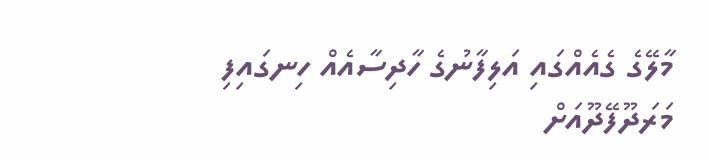މާލޭގެ ގެއެއްގައި އަލިފާނުގެ ހާދިސާއެއް ހިނގައިފި
މަރަދޫފޭދޫއަށް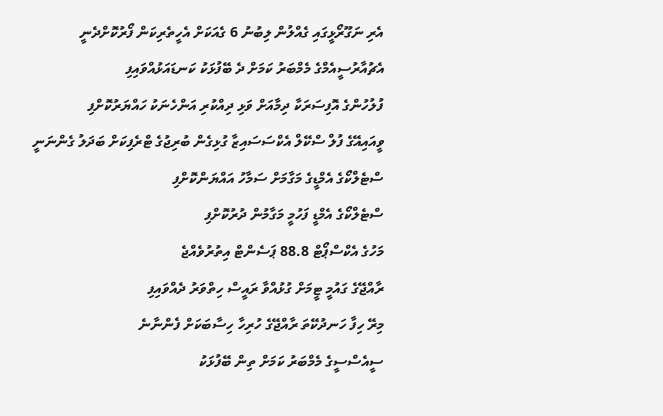އެރި ނަގޫރޯޅީގައި ގެއްލުން ލިބުނު 6 ގެއަކަށް އެހީތެރިކަން ފޯރުކޮށްދެނީ
އެޗުއާރުސީއެމްގެ މެމްބަރު ކަމަށް ދެ ބޭފުޅަކު ކަނޑައަޅުއްވައިފި
ފުލުހުންގެ އޮފިސަރަކާ ދިމާއަށް ވަޅި ދިއްކުރި އަންހެނަކު ހައްޔަރުކޮށްފި
ވީއައިއޭގެ ފުލް ސްކޭލް އެކްސަސައިޒާ ގުޅިގެން ބުރިޖުގެ ޓްރެފިކަށް ބަދަލު ގެންނަނީ
ސްޓެލްކޯގެ އެމްޑީގެ މަގާމަށް ސަމާހު އައްޔަންކޮށްފި
ސްޓެލްކޯގެ އެމްޑީ ފަހުމީ މަގާމުން ދުރުކޮށްފި
މަހުގެ އެކްސްޕޯޓް 88.8 ޕަސެންޓް އިތުރުވެއްޖެ
ރާއްޖޭގެ ގައުމީ ޓީމަށް ގުޅުއްވާ ރައީސް ހިތްވަރު ދެއްވައިފި
މިރޭ ހިފާ ހަނދުކޭތަ ރާއްޖޭގެ ހުރިހާ ހިސާބަކަށް ފެންނާނެ
ސީއެސްސީގެ މެމްބަރު ކަމަށް ތިން ބޭފުޅަކު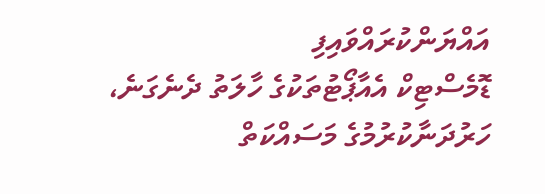އައްޔަންކުރައްވައިފި
ޑޮމެސްޓިކް އެއާޕޯޓުތަކުގެ ހާލަތު ދެނެގަނެ، ހަރުދަނާކުރުމުގެ މަސައްކަތް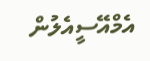އެމްއޭސީއެލުން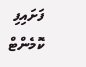ފަށައިފި
ކޮމެންޓް